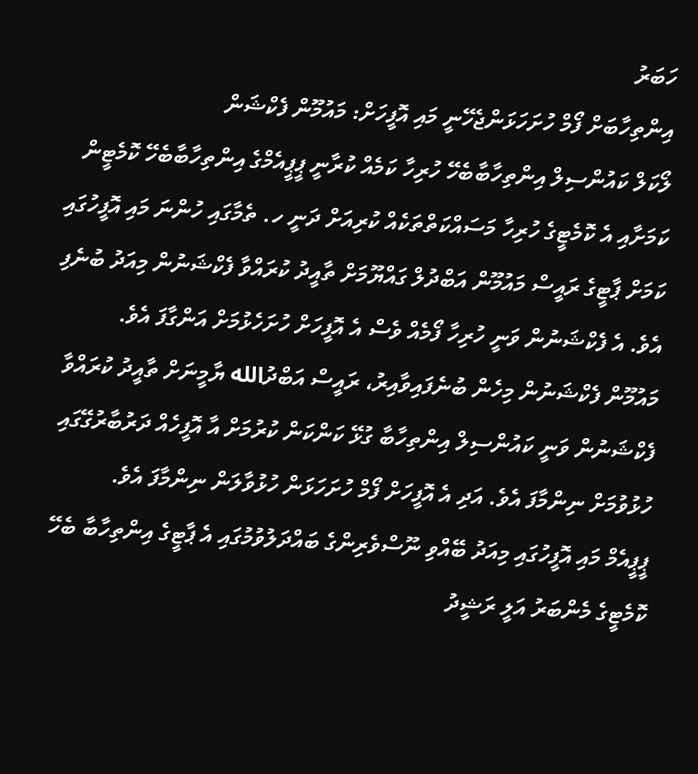ހަބަރު
އިންތިހާބަށް ފޯމް ހުށަހަޅަންޖެހޭނީ މައި އޮފީހަށް: މައުމޫން ފެކްޝަން
ލޯކަލް ކައުންސިލް އިންތިހާބާބެހޭ ހުރިހާ ކަމެއް ކުރާނީ ޕީޕީއެމްގެ އިންތިހާބާބެހޭ ކޮމެޓީން ކަމަށާއި އެ ކޮމެޓީގެ ހުރިހާ މަސައްކަތްތަކެއް ކުރިއަށް ދަނީ ހ. ތެމާގައި ހުންނަ މައި އޮފީހުގައި ކަމަށް ޕާޓީގެ ރައީސް މައުމޫން އަބްދުލް ގައްޔޫމަށް ތާއީދު ކުރައްވާ ފެކްޝަނުން މިއަދު ބުނެފި އެވެ. އެ ފެކްޝަނުން ވަނީ ހުރިހާ ފޯމެއް ވެސް އެ އޮފީހަށް ހުށަހެޅުމަށް އަންގާފަ އެވެ.
މައުމޫން ފެކްޝަނުން މިހެން ބުނެފައިވާއިރު، ރައީސް އަބްދުالله ޔާމީނަށް ތާއީދު ކުރައްވާ ފެކްޝަނުން ވަނީ ކައުންސިލް އިންތިހާބާ ގުޅޭ ކަންކަން ކުރުމަށް އާ އޮފީހެއް ދަރުބާރުގޭގައި ހުޅުވުމަށް ނިންމާފަ އެވެ. އަދި އެ އޮފީހަށް ފޯމް ހުށަހަޅަން ހުޅުވާލަން ނިންމާފަ އެވެ.
ޕީޕީއެމް މައި އޮފީހުގައި މިއަދު ބޭއްވި ނޫސްވެރިންގެ ބައްދަލުވުމުގައި އެ ޕާޓީގެ އިންތިހާބާ ބެހޭ ކޮމެޓީގެ މެންބަރު އަލީ ރަޝީދު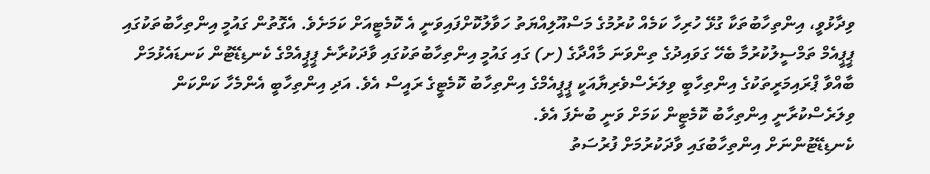ވިދާޅުވީ، އިންތިހާބުތަކާ ގުޅޭ ހުރިހާ ކަމެއް ކުރުމުގެ މަސްއޫލިއްޔަތު ހަވާލުކޮށްފައިވަނީ އެ ކޮމެޓީއަށް ކަމަށެވެ. އެގޮތުން ގައުމީ އިންތިހާބުތަކުގައި ޕީޕީއެމް ތަމްސީލުކުރުމާ ބެހޭ ގަވައިދުގެ ތިންވަނަ މާއްދާގެ (ށ) ގައި ގައުމީ އިންތިހާބުތަކުގައި ވާދަކުރާނެ ޕީޕީއެމްގެ ކެނޑިޑޭޓުން ކަނޑައެޅުމަށް ބާއްވާ ޕްރައިމަރީތަކުގެ އިންތިހާބީ ވިލަރެސްވެރިޔާއަކީ ޕީޕީއެމްގެ އިންތިހާބު ކޮމެޓީގެ ރައީސް އެވެ. އަދި އިންތިހާބީ އެންމެހާ ކަންކަން ވިލަރެސްކުރާނީ އިންތިހާބު ކޮމެޓީން ކަމަށް ވަނީ ބުނެފަ އެވެ.
ކެނޑިޑޭޓުންނަށް އިންތިހާބުގައި ވާދަކުރުމަށް ފުރުސަތު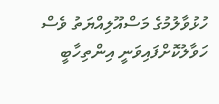ހުޅުވާލުމުގެ މަސްއޫލިއްޔަތު ވެސް ހަވާލުކޮށްފައިވަނީ އިންތިހާބީ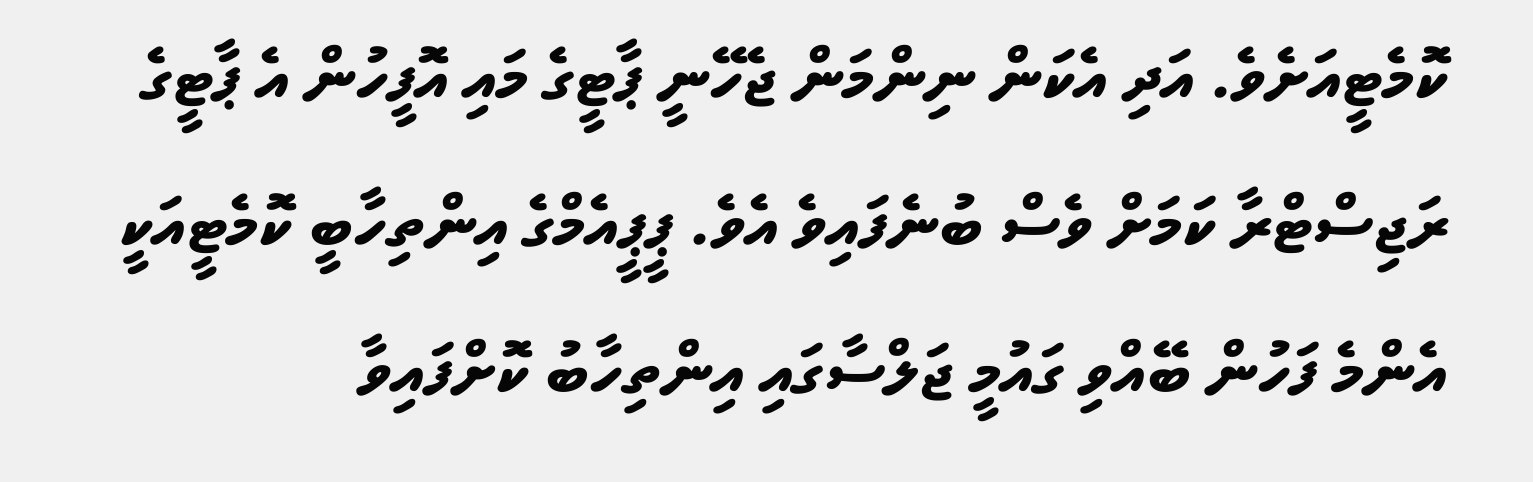ކޮމެޓީއަށެވެ. އަދި އެކަން ނިންމަން ޖެހޭނީ ޕާޓީގެ މައި އޮފީހުން އެ ޕާޓީގެ ރަޖިސްޓްރާ ކަމަށް ވެސް ބުނެފައިވެ އެވެ. ޕީޕީއެމްގެ އިންތިހާބީ ކޮމެޓީއަކީ އެންމެ ފަހުން ބޭއްވި ގައުމީ ޖަލްސާގައި އިންތިހާބު ކޮށްފައިވާ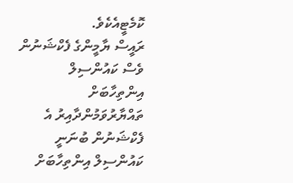ކޮމެޓީއެކެވެ.
ރައީސް ޔާމީންގެ ފެކްޝަނުން ވެސް ކައުންސިލް އިންތިހާބަށް ތައްޔާރުވަމުންދާއިރު އެ ފެކްޝަނުން ބުނަނީ ކައުންސިލް އިންތިހާބަށް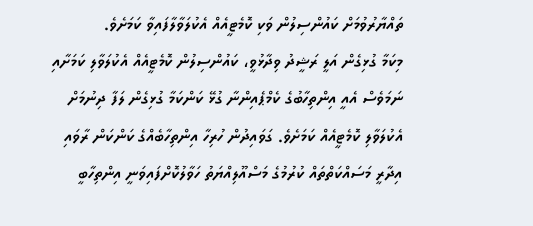ތައްޔާރުވުމަށް ކައުންސިލުން ވަކި ކޮމެޓީއެއް އެކުލަވާލާފައިވާ ކަމަށެވެ.
މިކަމާ ގުޅިގެން އަލީ ރަޝީދު ވިދާޅުވީ، ކައުންސިލުން ކޮމެޓީއެއް އެކުލަވާލި ކަމަށާއި ނަމަވެސް އެއީ އިންތިހާބުގެ ކެމްޕެއިންނާ ގުޅޭ ކަންކަމާ ގުޅިގެން ލަފާ ދިނުމަށް އެކުލަވާލި ކޮމެޓީއެއް ކަމަށެވެ. ގަވައިދުން ހުރިހާ އިންތިހާބެއްގެ ކަންކަން ރާވައި އިދާރީ މަސައްކަތްތައް ކުރުމުގެ މަސްއޫލިއްޔަތު ހަވާލުކޮށްފައިވަނީ އިންތިހާބީ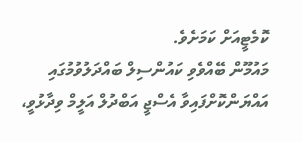ކޮމެޓީއަށް ކަމަށެވެ.
މައުމޫން ބޭއްވެވި ކައުންސިލް ބައްދަލުވުމުގައި އައްޔަންކޮށްފައިވާ އެސްޖީ އަބްދުލް އަލީމް ވިދާޅުވީ،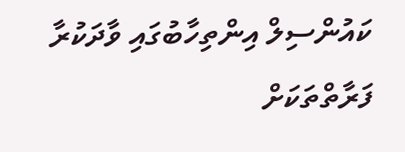ކައުންސިލް އިންތިހާބުގައި ވާދަކުރާ ފަރާތްތަކަށް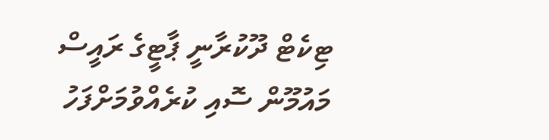ޓިކެޓް ދޫކުރާނީ ޕާޓީގެ ރައީސް މައުމޫން ސޮއި ކުރެއްވުމަށްފަހު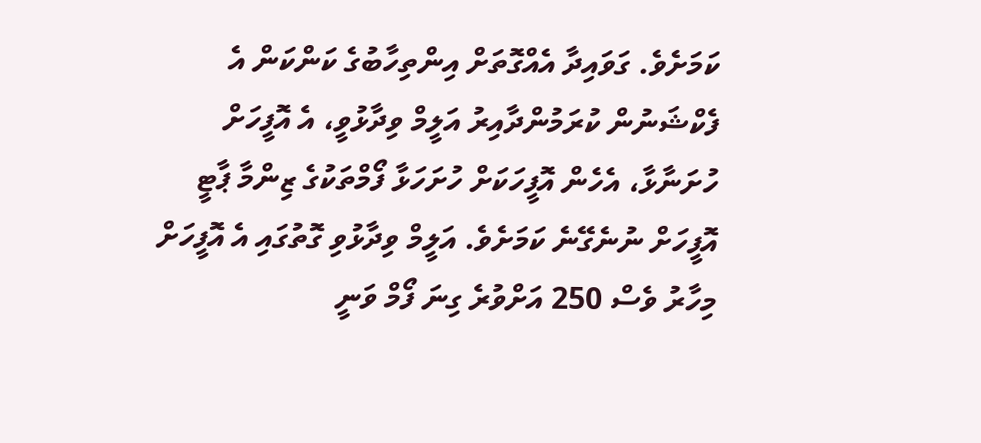ކަމަށެވެ. ގަވައިދާ އެއްގޮތަށް އިންތިހާބުގެ ކަންކަން އެ ފެކްޝަނުން ކުރަމުންދާއިރު އަލީމް ވިދާޅުވީ، އެ އޮފީހަށް ހުށަނާޅާ، އެހެން އޮފީހަކަށް ހުށަހަޅާ ފޯމްތަކުގެ ޒިންމާ ޕާޓީ އޮފީހަށް ނުނެގޭނެ ކަމަށެވެ. އަލީމް ވިދާޅުވި ގޮތުގައި އެ އޮފީހަށް މިހާރު ވެސް 250 އަށްވުރެ ގިނަ ފޯމް ވަނީ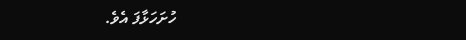ހުށަހަޅާފަ އެވެ.